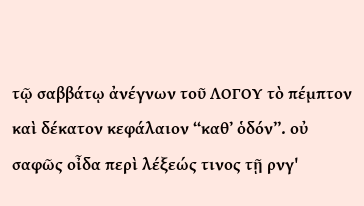τῷ σαββάτῳ ἀνέγνων τοῦ ΛΟΓΟΥ τὸ πέμπτον καὶ δέκατον κεφάλαιον “καθʼ ὁδόν”. οὐ σαφῶς οἶδα περὶ λέξεώς τινος τῇ ρνγ'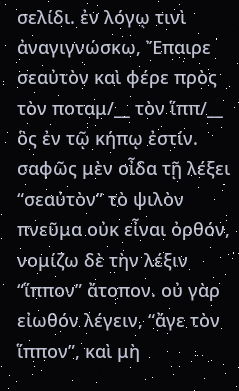σελίδι. ἐν λόγῳ τινὶ ἀναγιγνώσκω, Ἔπαιρε σεαὐτὸν καὶ φέρε πρὸς τὸν ποταμ/__ τὸν ἵππ/__ ὃς ἐν τῷ κήπῳ ἐστίν. σαφῶς μὲν οἶδα τῇ λέξει “σεαὐτὸν” τὸ ψιλὸν πνεῦμα οὐκ εἶναι ὀρθόν, νομίζω δὲ τὴν λέξιν “ἵππον” ἄτοπον. οὐ γὰρ εἰωθόν λέγειν, “ἄγε τὸν ἵππον”, καὶ μὴ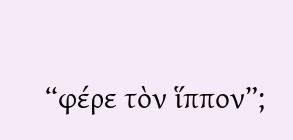“φέρε τὸν ἵππον”;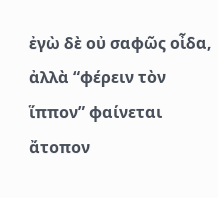ἐγὼ δὲ οὐ σαφῶς οἶδα, ἀλλὰ “φέρειν τὸν ἵππον” φαίνεται ἄτοπον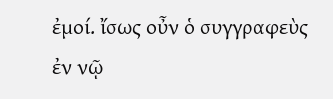ἐμοί. ἴσως οὖν ὁ συγγραφεὺς ἐν νῷ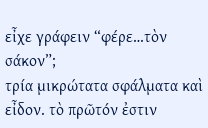εἶχε γράφειν “φέρε…τὸν σάκον”;
τρία μικρώτατα σφάλματα καὶ εἶδον. τὸ πρῶτόν ἐστιν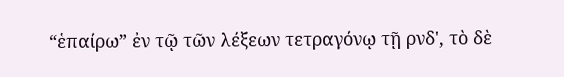“ἑπαίρω” ἐν τῷ τῶν λέξεων τετραγόνῳ τῇ ρνδ', τὸ δὲ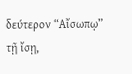δεύτερον “Αἴσωπῳ” τῇ ἴσῃ,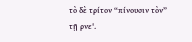τὸ δὲ τρίτον “πίνουσιν τὸν” τῇ ρνε'.